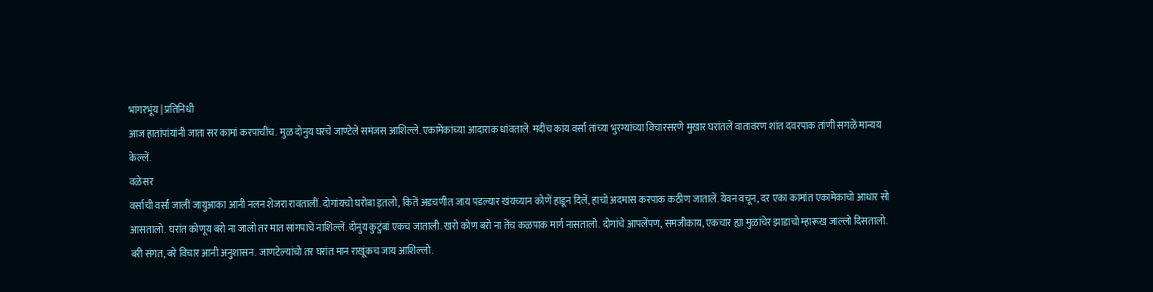भांगरभूंय | प्रतिनिधी
आज हातांपांयांनी जाता सर कामां करपाचींच. मुळ दोनुय घरचे जाण्टेले समंजस आशिल्ले. एकामेकांच्या आदाराक धांवताले. मदींच कांय वर्सां तांच्या भुरग्यांच्या विचारसरणे मुखार घरांतलें वातावरण शांत दवरपाक तांणी सगळें मान्यय केल्लें.
वळेसर
वर्साची वर्सां जालीं जायुआका आनी नलन शेजरा रावतालीं. दोगांयचो घरोबा इतलो, कितें अडचणीत जाय पडल्यार खंयच्यान कोणें हाडून दिलें, हाचो अदमास करपाक कठीण जातालें. येवन वचून, दर एका कामांत एकामेकाचो आधार सो आसतालो. घरांत कोणूय बरो ना जालो तर मात सांगपाचें नाशिल्लें. दोनुय कुटुंबां एकच जाताली. खरो कोण बरो ना तेंच कळपाक मार्ग नासतालो. दोगांचे आपलेंपण, समजीकाय, एकचार ह्या मुळांचेर झाडाचो म्हारूख जाल्लो दिसतालो. बरी संगत, बरे विचार आनी अनुशासन. जाणटेल्यांचो तर घरांत मान राखूंकच जाय आशिल्लो.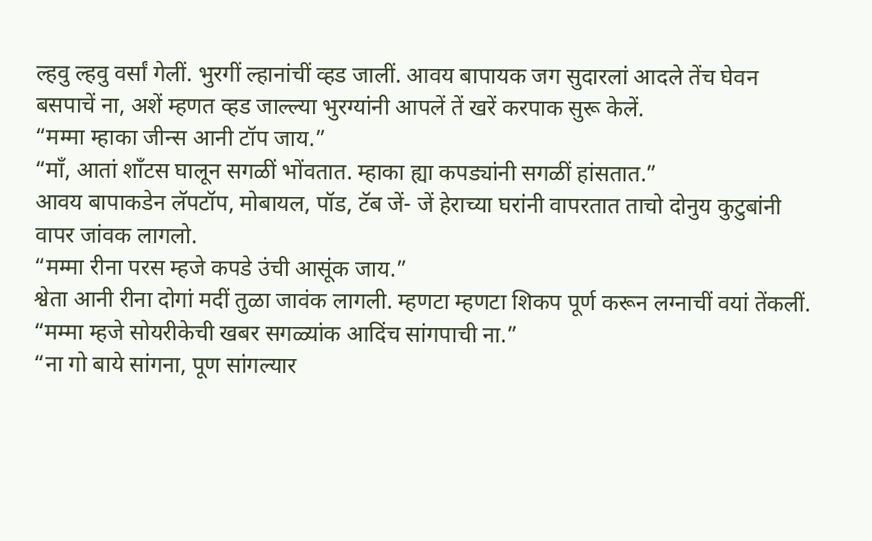ल्हवु ल्हवु वर्सां गेलीं. भुरगीं ल्हानांचीं व्हड जालीं. आवय बापायक जग सुदारलां आदले तेंच घेवन बसपाचें ना, अशें म्हणत व्हड जाल्ल्या भुरग्यांनी आपलें तें खरें करपाक सुरू केलें.
“मम्मा म्हाका जीन्स आनी टॉप जाय.”
“माँ, आतां शाँटस घालून सगळीं भोंवतात. म्हाका ह्या कपड्यांनी सगळीं हांसतात.”
आवय बापाकडेन लॅपटॉप, मोबायल, पॉड, टॅब जें- जें हेराच्या घरांनी वापरतात ताचो दोनुय कुटुबांनी वापर जांवक लागलो.
“मम्मा रीना परस म्हजे कपडे उंची आसूंक जाय.”
श्वेता आनी रीना दोगां मदीं तुळा जावंक लागली. म्हणटा म्हणटा शिकप पूर्ण करून लग्नाचीं वयां तेंकलीं.
“मम्मा म्हजे सोयरीकेची खबर सगळ्यांक आदिंच सांगपाची ना.”
“ना गो बाये सांगना, पूण सांगल्यार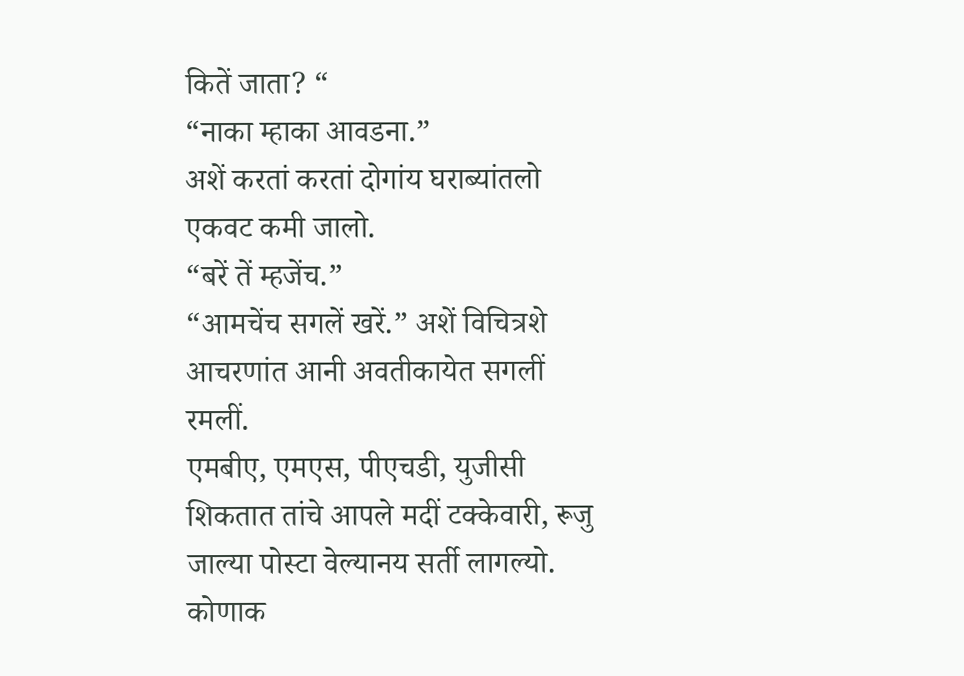कितें जाता? “
“नाका म्हाका आवडना.”
अशें करतां करतां दोगांय घराब्यांतलो एकवट कमी जालो.
“बरें तें म्हजेंच.”
“आमचेंच सगलें खरें.” अशें विचित्रशे आचरणांत आनी अवतीकायेत सगलीं रमलीं.
एमबीए, एमएस, पीएचडी, युजीसी शिकतात तांचे आपले मदीं टक्केवारी, रूजु जाल्या पोस्टा वेल्यानय सर्ती लागल्यो. कोणाक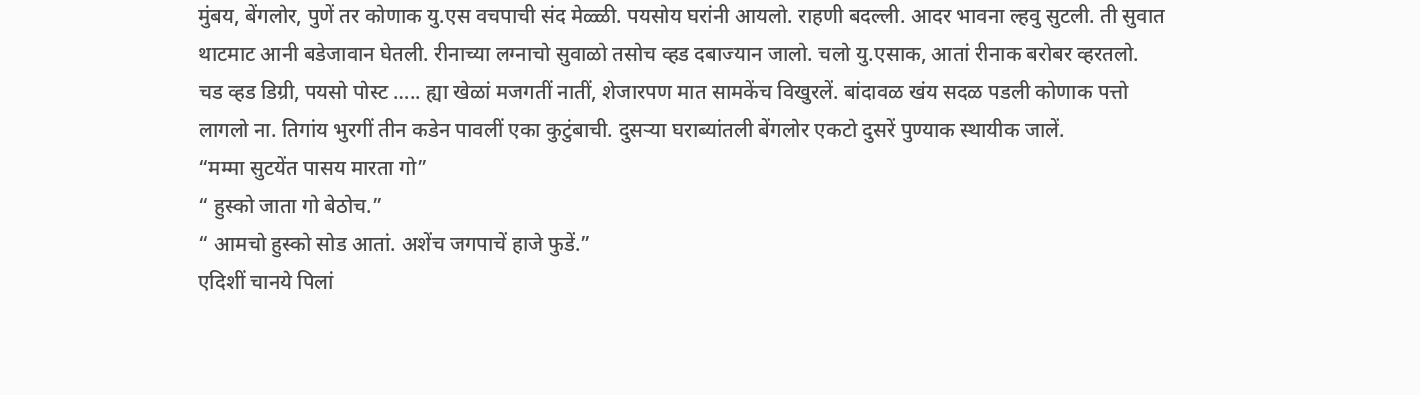मुंबय, बेंगलोर, पुणें तर कोणाक यु.एस वचपाची संद मेळ्ळी. पयसोय घरांनी आयलो. राहणी बदल्ली. आदर भावना ल्हवु सुटली. ती सुवात थाटमाट आनी बडेजावान घेतली. रीनाच्या लग्नाचो सुवाळो तसोच व्हड दबाज्यान जालो. चलो यु.एसाक, आतां रीनाक बरोबर व्हरतलो.
चड व्हड डिग्री, पयसो पोस्ट ….. ह्या खेळां मजगतीं नातीं, शेजारपण मात सामकेंच विखुरलें. बांदावळ खंय सदळ पडली कोणाक पत्तो लागलो ना. तिगांय भुरगीं तीन कडेन पावलीं एका कुटुंबाची. दुसऱ्या घराब्यांतली बेंगलोर एकटो दुसरें पुण्याक स्थायीक जालें.
“मम्मा सुटयेंत पासय मारता गो”
“ हुस्को जाता गो बेठोच.”
“ आमचो हुस्को सोड आतां. अशेंच जगपाचें हाजे फुडें.”
एदिशीं चानये पिलां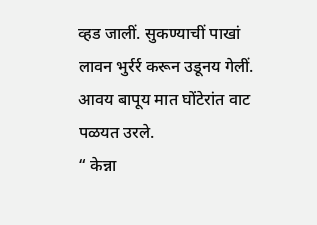व्हड जालीं. सुकण्याचीं पाखां लावन भुर्रर्र करून उडूनय गेलीं. आवय बापूय मात घोंटेरांत वाट पळयत उरले.
“ केन्ना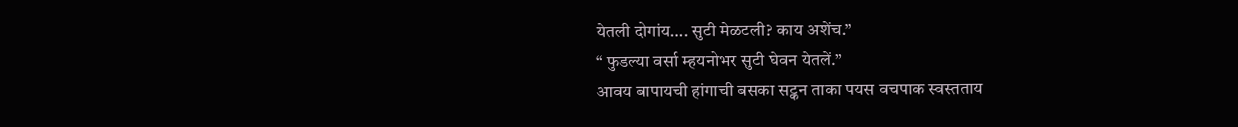येतली दोगांय…. सुटी मेळटली? काय अशेंच.”
“ फुडल्या वर्सा म्हयनोभर सुटी घेवन येतलें.”
आवय बापायची हांगाची बसका सट्कन ताका पयस वचपाक स्वस्तताय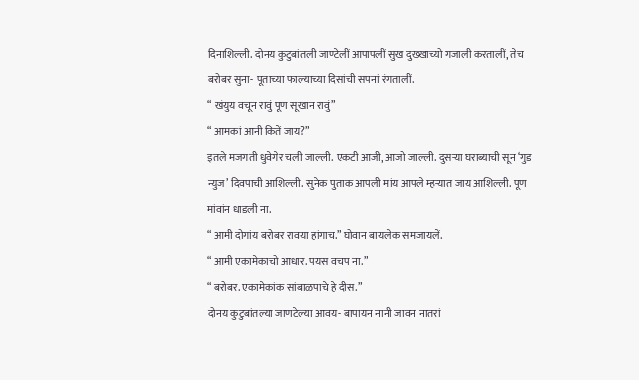दिनाशिल्ली. दोनय कुटुबांतली जाण्टेलीं आपापलीं सुख दुख्खाच्यो गजाली करतालीं, तेच बरोबर सुना- पूताच्या फाल्याच्या दिसांची सपनां रंगतालीं.
“ खंयुय वचून रावुं पूण सूखान रावुं”
“ आमकां आनी कितें जाय?”
इतले मजगती धुवेगेर चली जाल्ली. एकटी आजी, आजो जाल्ली. दुसऱ्या घराब्याची सून ‘गुड न्युज’ दिवपाची आशिल्ली. सुनेक पुताक आपली मांय आपले म्हऱ्यात जाय आशिल्ली. पूण मांवांन धाडली ना.
“ आमी दोगांय बरोबर रावया हांगाच.” घोवान बायलेक समजायलें.
“ आमी एकामेकाचो आधार. पयस वचप ना.”
“ बरोबर. एकामेकांक सांबाळपाचे हे दीस.”
दोनय कुटुबांतल्या जाणटेल्या आवय- बापायन नानी जावन नातरां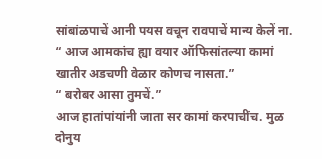सांबांळपाचें आनी पयस वचून रावपाचें मान्य केलें ना.
“ आज आमकांच ह्या वयार ऑफिसांतल्या कामां खातीर अडचणी वेळार कोणच नासता.”
“ बरोबर आसा तुमचें.”
आज हातांपांयांनी जाता सर कामां करपाचींच. मुळ दोनुय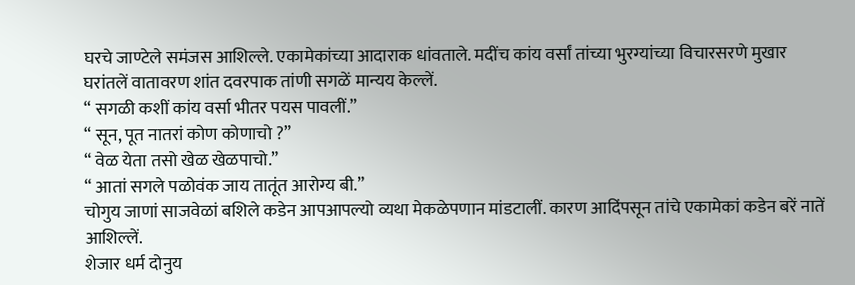घरचे जाण्टेले समंजस आशिल्ले. एकामेकांच्या आदाराक धांवताले. मदींच कांय वर्सां तांच्या भुरग्यांच्या विचारसरणे मुखार घरांतलें वातावरण शांत दवरपाक तांणी सगळें मान्यय केल्लें.
“ सगळी कशीं कांय वर्सा भीतर पयस पावलीं.”
“ सून, पूत नातरां कोण कोणाचो ?”
“ वेळ येता तसो खेळ खेळपाचो.”
“ आतां सगले पळोवंक जाय तातूंत आरोग्य बी.”
चोगुय जाणां साजवेळां बशिले कडेन आपआपल्यो व्यथा मेकळेपणान मांडटालीं. कारण आदिंपसून तांचे एकामेकां कडेन बरें नातें आशिल्लें.
शेजार धर्म दोनुय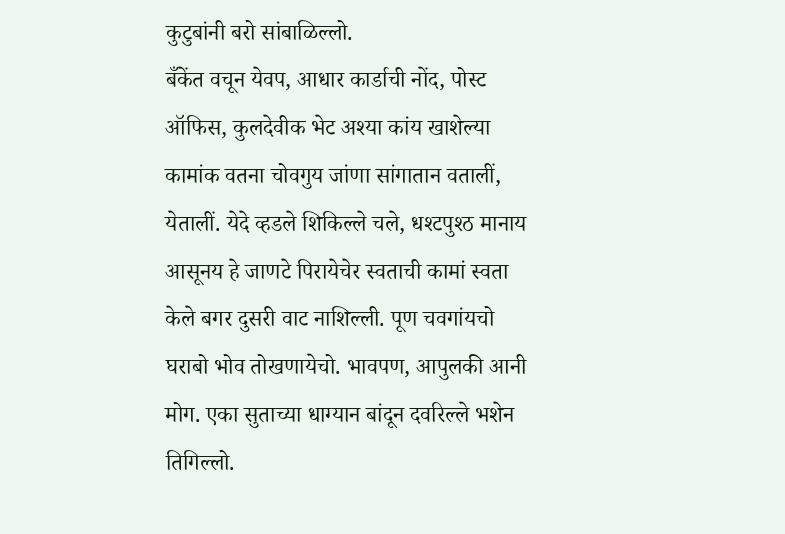कुटुबांनी बरो सांबाळिल्लो.
बँकेंत वचून येवप, आधार कार्डाची नोंद, पोस्ट ऑफिस, कुलदेवीक भेट अश्या कांय खाशेल्या कामांक वतना चोवगुय जांणा सांगातान वतालीं, येतालीं. येदे व्हडले शिकिल्ले चले, धश्टपुश्ठ मानाय आसूनय हे जाणटे पिरायेचेर स्वताची कामां स्वता केले बगर दुसरी वाट नाशिल्ली. पूण चवगांयचो घराबो भोव तोखणायेचो. भावपण, आपुलकी आनी मोग. एका सुताच्या धाग्यान बांदून दवरिल्ले भशेन तिगिल्लो.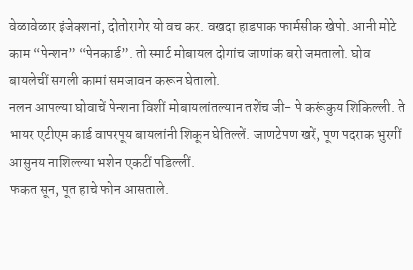वेळावेळार इंजेक्शनां, दोतोरागेर यो वच कर. वखदा हाडपाक फार्मसीक खेपो. आनी मोटे काम “पेन्शन” “पेनकार्ड”. तो स्मार्ट मोबायल दोगांच जाणांक बरो जमतालो. घोव बायलेचीं सगली कामां समजावन करून घेतालो.
नलन आपल्या घोवाचें पेन्शना विशीं मोबायलांतल्यान तशेंच जी- पे करूंकुय शिकिल्ली. ते भायर एटीएम कार्ड वापरपूय बायलांनी शिकून घेतिल्लें. जाणटेपण खरें, पूण पदराक भुरगीं आसुनय नाशिल्ल्या भशेन एकटीं पडिल्लीं.
फकत सून, पूत हाचे फोन आसताले.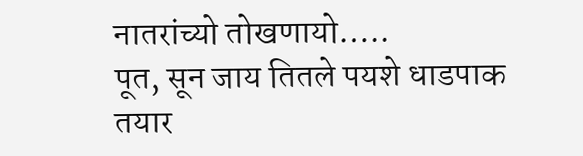नातरांच्यो तोखणायो…..
पूत, सून जाय तितले पयशे धाडपाक तयार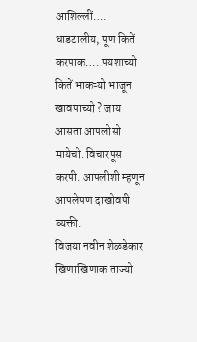आशिल्लीं…. धाडटालीय, पूण कितें करपाक…. पयशाच्यो कितें भाकऱ्यो भाजून खावपाच्यो ? जाय आसता आपलोसो मायेचो. विचारपूस करपी. आपलीशी म्हणून आपलेपण दाखोवपी व्यक्ती.
विजया नवीन शेळडेकार
खिणाखिणाक ताज्यो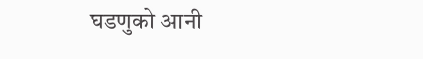घडणुको आनी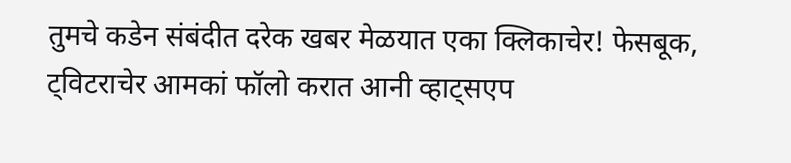तुमचे कडेन संबंदीत दरेक खबर मेळयात एका क्लिकाचेर! फेसबूक, ट्विटराचेर आमकां फॉलो करात आनी व्हाट्सएप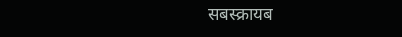सबस्क्रायब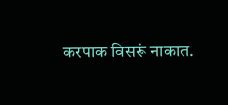करपाक विसरूं नाकात.